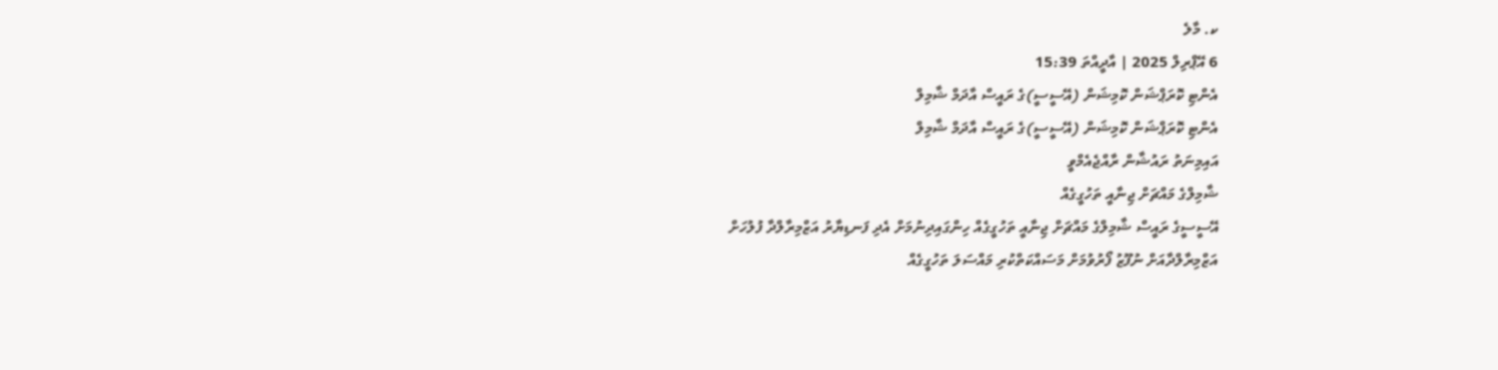ކ. މާލެ
6 އޭޕްރިލް 2025 | އާދީއްތަ 15:39
އެންޓި ކޮރަޕްޝަން ކޮމިޝަން (އޭސީސީ)ގެ ރައީސް އާދަމް ޝާމިލް
އެންޓި ކޮރަޕްޝަން ކޮމިޝަން (އޭސީސީ)ގެ ރައީސް އާދަމް ޝާމިލް
އައިމިނަތު ރައުޝާން ރާއްޖެއެމްވީ
ޝާމިލްގެ މައްޗަށް ޖިނާއީ ތަހުގީގެއް
އޭސީސީގެ ރައީސް ޝާމިލްގެ މައްޗަށް ޖިނާއީ ތަހުގީގެއް ހިންގައިދިނުމަށް އެދި ފަނޑިޔާރު އަޒްމިރާލްދާ ފުލުހަށް
އަޒްމިރާލްދާއަށް ނުފޫޒު ފޯރުވުމަށް މަސައްކަތްކުރި މައްސަލަ ތަހުގީގެއް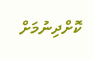ކޮށްދިނުމަށް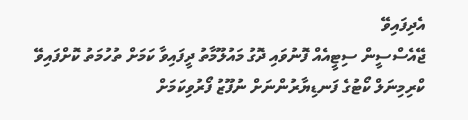އެދިފައިވޭ
ޖޭއެސްސީން ސިޓީއެއް ފޮނުވައި ދޮގު މައުލޫމާތު ދީފައިވާ ކަމަށް ތުހުމަތު ކޮށްފައިވޭ
ކްރިމިނަލް ކޯޓުގެ ފަނޑިޔާރުންނަށް ނުފޫޒު ފޯރުވިކަމަށް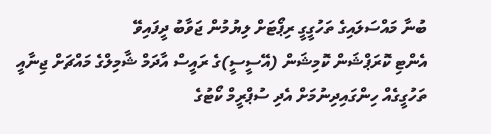ބުނާ މައްސަލައިގެ ތަހުގީގީ ރިޕޯޓަށް ލިޔުމުން ޖަވާބު ދީފައިވޭ
އެންޓި ކޮރަޕްޝަން ކޮމިޝަން (އޭސީސީ)ގެ ރައީސް އާދަމް ޝާމިލްގެ މައްޗަށް ޖިނާއީ ތަހުގީގެއް ހިންގައިދިނުމަށް އެދި ސުޕްރީމް ކޯޓުގެ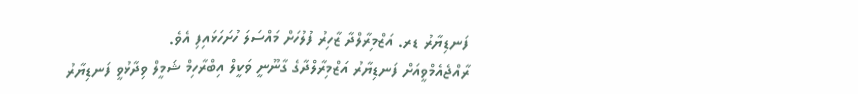ފަނޑިޔާރު ޑރ. އަޒްމިރާލްދާ ޒާހިރު ފުލުހަށް މައްސަލަ ހުށަހަޅައިފި އެވެ.
ރާއްޖެއެމްވީއަށް ފަނޑިޔާރު އަޒްމިރާލްދާގެ ގާނޫނީ ވަކީލް އިބްރާހިމް ޝަމީލް ވިދާޅުވީ ފަނޑިޔާރު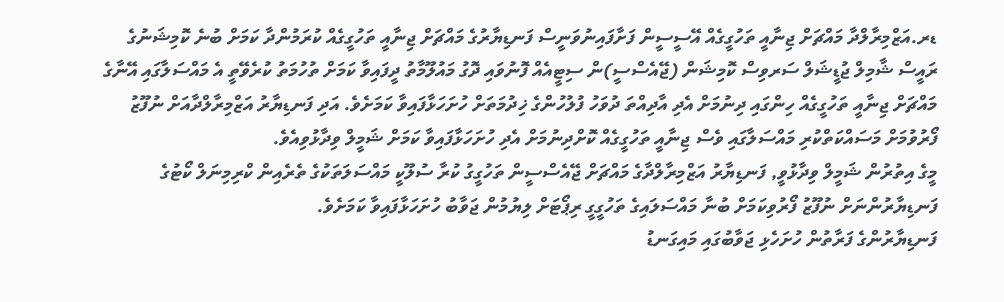ޑރ.އަޒްމިރާލްދާ މައްޗަށް ޖިނާއީ ތަހުގީގެއް އޭސީސީން ފަށާފައިނުވަނީސް ފަނޑިޔާރުގެ މައްޗަށް ޖިނާއީ ތަހުގީގެއް ކުރަމުންދާ ކަމަށް ބުނެ ކޮމިޝަނުގެ ރައީސް ޝާމިލް ޖުޑީޝަލް ސަރވިސް ކޮމިޝަން (ޖޭއެސްސީ)ން ސިޓީއެއް ފޮނުވައި ދޮގު މައުލޫމާތު ދީފައިވާ ކަމަށް ތުހުމަތު ކުރެވޭތީ އެ މައްސަލާގައި އޭނާގެ މައްޗަށް ޖިނާއީ ތަހުގީގެއް ހިންގައި ދިނުމަށް އެދި އާދިއްތަ ދުވަހު ފުލުހުންގެ ޚިދުމަތަށް ހުށަހަޅާފައިވާ ކަމަށެވެ. އަދި ފަނޑިޔާރު އަޒްމިރާލްދާއަށް ނުފޫޒު ފޯރުވުމަށް މަސައްކަތްކުރި މައްސަލާގައި ވެސް ޖިނާއީ ތަހުގީގެއް ކޮށްދިނުމަށް އެދި ހުށަހަޅާފައިވާ ކަމަށް ޝަމީލް ވިދާޅުވިއެވެ.
މީގެ އިތުރުން ޝަމީލް ވިދާޅުވީ, ފަނޑިޔާރު އަޒްމިރާލްދާގެ މައްޗަށް ޖޭއެސްސީން ތަހުގީގު ކުރާ ސުލޫކީ މައްސަލަތަކުގެ ތެރެއިން ކްރިމިނަލް ކޯޓުގެ ފަނޑިޔާރުންނަށް ނުފޫޒު ފޯރުވިކަމަށް ބުނާ މައްސަލައިގެ ތަހުގީގީ ރިޕޯޓަށް ލިޔުމުން ޖަވާބު ހުށަހަޅާފައިވާ ކަމަށެވެ.
ފަނޑިޔާރުންގެ ފަރާތުން ހުށަހެޅި ޖަވާބުގައި މައިގަނޑު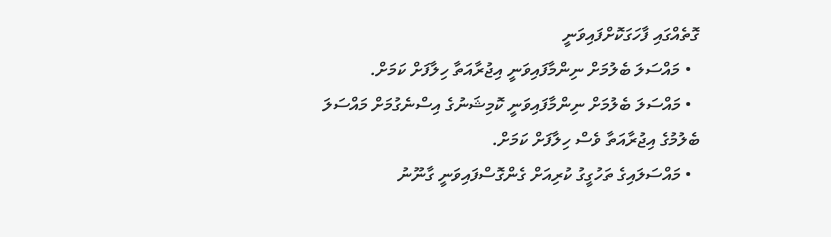ގޮތެއްގައި ފާހަގަކޮށްފައިވަނީ
  • މައްސަލަ ބެލުމަށް ނިންމާފައިވަނީ އިޖުރާއަތާ ހިލާފަށް ކަމަށް.
  • މައްސަލަ ބެލުމަށް ނިންމާފައިވަނީ ކޮމިޝަނުގެ އިސްނެގުމަށް މައްސަލަ ބެލުމުގެ އިޖުރާއަތާ ވެސް ހިލާފަށް ކަމަށް.
  • މައްސަލައިގެ ތަހުގީގު ކުރިއަށް ގެންގޮސްފައިވަނީ ގާނޫނު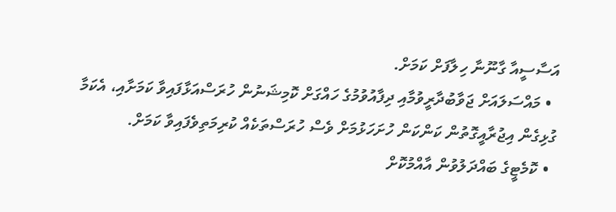އަސާސީއާ ގާނޫނާ ހިލާފަށް ކަމަށް.
  • މައްސަލައަށް ޖަވާބުދާރީވުމާއި ދިފާއުވުމުގެ ހައްގަށް ކޮމިޝަނުން ހުރަސްއަޅާފައިވާ ކަމަށާއި، އެކަމާ ގުޅިގެން އިޖުރާއީގޮތުން ކަންކަން ހުށަހަޅުމަށް ވެސް ހުރަސްތަކެއް ކުރިމަތިވެފައިވާ ކަމަށް.
  • ކޮމެޓީގެ ބައްދަލުވުން އާއްމުކޮށް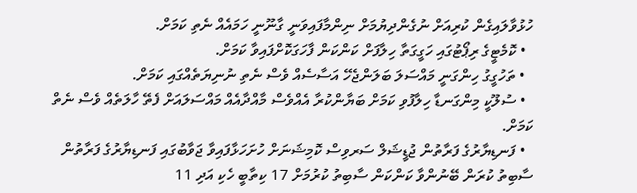ހުޅުވާލައިގެން ކުރިއަށް ނުގެންދިޔުމަށް ނިންމާފައިވަނީ ގާނޫނީ ހަމައެއް ނެތި ކަމަށް.
  • ކޮމެޓީގެ ރިޕޯޓުގައި ހަގީގަތާ ހިލާފަށް ކަންކަން ފާހަގަކޮށްފައިވާ ކަމަށް.
  • ތަހުގީގު ހިންގަނީ މައްސަލަ ބަލަންޖެހޭ އަސާސެއް ވެސް ނެތި ނުނިޔަތެއްގައި ކަމަށް.
  • ސުލޫކީ މިންގަނޑާ ހިލާފުވި ކަމަށް ބަޔާންކުރާ އެއްވެސް މާއްދާއެއް މައްސަލައަށް ފެތޭ ހާލަތެއް ވެސް ނެތް ކަމަށް.
  • ފަނޑިޔާރުގެ ފަރާތުން ޖުޑީޝަލް ސަރވިސް ކޮމިޝަނަށް ހުށަހަޅާފައިވާ ޖަވާބުގައި ފަނޑިޔާރުގެ ފަރާތުން ސާބިތު ކުރަން ބޭނުންވާ ކަންކަން ސާބިތު ކުރުމަށް 17 ކިތާބީ ހެކި އަދި 11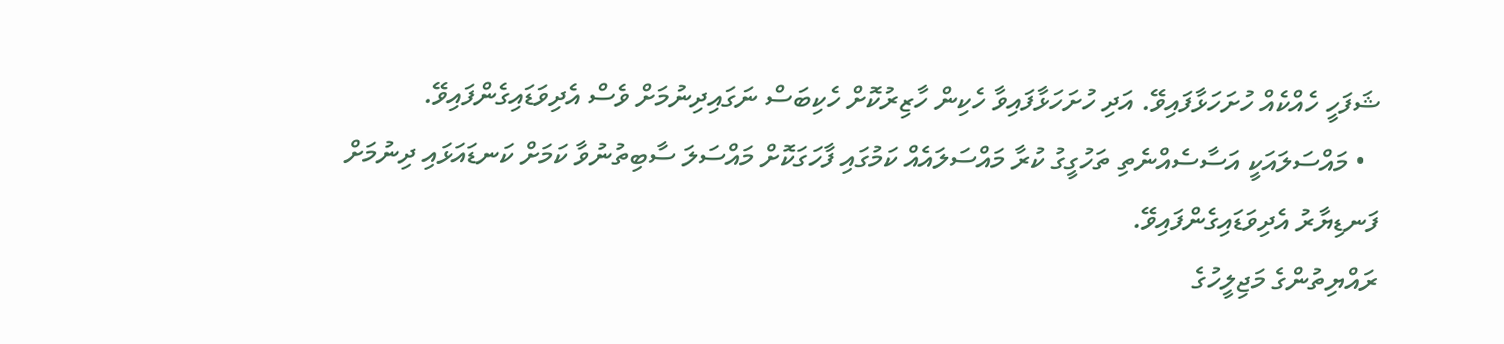ޝަފަހީ ހެއްކެއް ހުށަހަޅާފައިވޭ. އަދި ހުށަހަޅާފައިވާ ހެކިން ހާޒިރުކޮށް ހެކިބަސް ނަގައިދިނުމަށް ވެސް އެދިވަޑައިގެންފައިވޭ.
  • މައްސަލައަކީ އަސާސެއްނެތި ތަހުގީގު ކުރާ މައްސަލައެއް ކަމުގައި ފާހަގަކޮށް މައްސަލަ ސާބިތުނުވާ ކަމަށް ކަނޑައަޅައި ދިނުމަށް ފަނޑިޔާރު އެދިވަޑައިގެންފައިވޭ.
ރައްޔިތުންގެ މަޖިލީހުގެ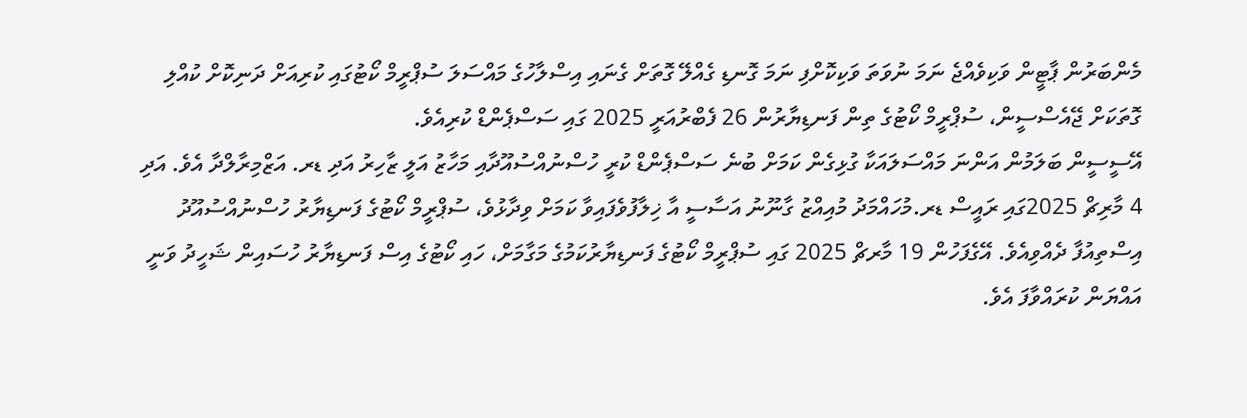މެންބަރުން ޕާޓީން ވަކިވެއްޖެ ނަމަ ނުވަތަ ވަކިކޮށްފި ނަމަ ގޮނޑި ގެއްލޭ ގޮތަށް ގެނައި އިސްލާހުގެ މައްސަލަ ސުޕްރީމް ކޯޓުގައި ކުރިއަށް ދަނިކޮށް ކުއްލި ގޮތަކަށް ޖޭއެސްސީން، ސުޕްރީމް ކޯޓުގެ ތިން ފަނޑިޔާރުން 26 ފެބްރުއަރީ 2025 ގައި ސަސްޕެންޑް ކުރިއެވެ.
އޭސީސީން ބަލަމުން އަންނަ މައްސަލައަކާ ގުޅިގެން ކަމަށް ބުނެ ސަސްޕެންޑް ކުރީ ހުސްނުއްސުއޫދާއި މަހާޒު އަލީ ޒާހިރު އަދި ޑރ. އަޒްމިރާލްދާ އެވެ. އަދި 4 މާރިޗް 2025ގައި ރައީސް ޑރ.މުހައްމަދު މުއިއްޒު ގާނޫނު އަސާސީ އާ ޚިލާފުވެފައިވާ ކަމަށް ވިދާޅުވެ، ސުޕްރީމް ކޯޓުގެ ފަނޑިޔާރު ހުސްނުއްސުއޫދު އިސްތިއުފާ ދެއްވިއެވެ. އޭގެފަހުން 19 މާރޗް 2025 ގައި ސުޕްރީމް ކޯޓުގެ ފަނޑިޔާރުކަމުގެ މަގާމަށް، ހައި ކޯޓުގެ އިސް ފަނޑިޔާރު ހުސައިން ޝަހީދު ވަނީ އައްޔަން ކުރައްވާފަ އެވެ.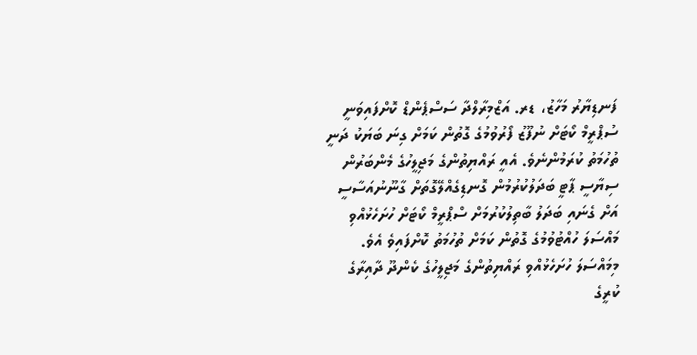ފަނޑިޔާރު މަހާޒު، ޑރ. އަޒްމިރާލްދާ ސަސްޕެންޑް ކޮށްފައިވަނީ ސުޕްރީމް ކޯޓަށް ނުފޫޒު ފޯރުވުމުގެ ގޮތުން ކަމަށް ގިނަ ބަޔަކު ދަނީ ތުހުމަތު ކުރަމުންނެވެ. އެއީ ރައްޔިތުންގެ މަޖިލީހުގެ މެންބަރުން ސިޔާސީ ޕާޓީ ބަދަލުކުރުމުން ގޮނޑިގެއްލޭގޮތަށް ގާނޫނުއަސާސީ އަށް ގެނައި ބަދަލު ބާތިލުކުރުމަށް ސްޕްރީމް ކޯޓަށް ހުށަހެޅުއްވި މައްސަލަ ހުއްޓުވުމުގެ ގޮތުން ކަމަށް ތުހުމަތު ކޮށްފައިވެ އެވެ.
މިމައްސަލަ ހުށަހެޅުއްވި ރައްޔިތުންގެ މަޖިލީހުގެ ކެންދޫ ދާއިރާގެ ކުރީގެ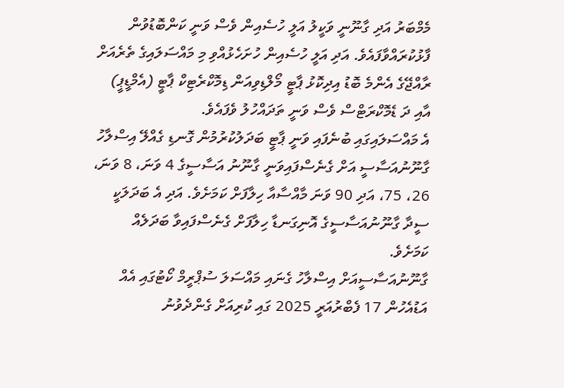މެމްބަރު އަދި ގާނޫނީ ވަކީލު އަލީ ހުސެއިން ވެސް ވަނީ ކަންބޮޑުވުން ފާޅުކުރައްވާފައެވެ. އަދި އަލީ ހުސެއިން ހުށަހެޅުއްވި މި މައްސަލައިގެ ތެރެއަށް ރާއްޖޭގެ އެންމެ ބޮޑު އިދިކޮޅު ޕާޓީ މޯލްޑިވިއަން ޑިމޮކްރެޓިކް ޕާޓީ (އެމްޑީޕީ) އާއި ދަ ޑެމޮކްރަޓްސް ވެސް ވަނީ ތަދައްހުލު ވެފައެވެ.
އެ މައްސަލައިގައި ބުނެފައި ވަނީ ޕާޓީ ބަދަލުކުރުމުން ގޮނޑި ގެއްލޭ އިސްލާހު ގާނޫނުއަސާސީ އަށް ގެނެސްފައިވަނީ ގާނޫނު އަސާސީގެ 4 ވަނަ، 8 ވަނަ، 26، 75، އަދި 90 ވަނަ މާއްސާއާ ހިލާފަށް ކަމަށެވެ. އަދި އެ ބަދަލަކީ ސީދާ ގާނޫނުއަސާސީގެ އޮނިގަނޑާ ހިލާފަށް ގެނެސްފައިވާ ބަދަލެއް ކަމަށެވެ.
ގާނޫނުއަސާސީއަށް އިސްލާހު ގެނައި މައްސަލަ ސުޕްރީމް ކޯޓުގައި އެއް އަޑުއެހުން 17 ފެބްރުއަރީ 2025 ގައި ކުރިއަށް ގެންދެވުނު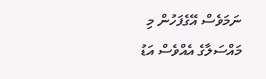ނަމަވެސް އޭގެފަހުން މި މައްސަލާގެ އެއްވެސް އަޑު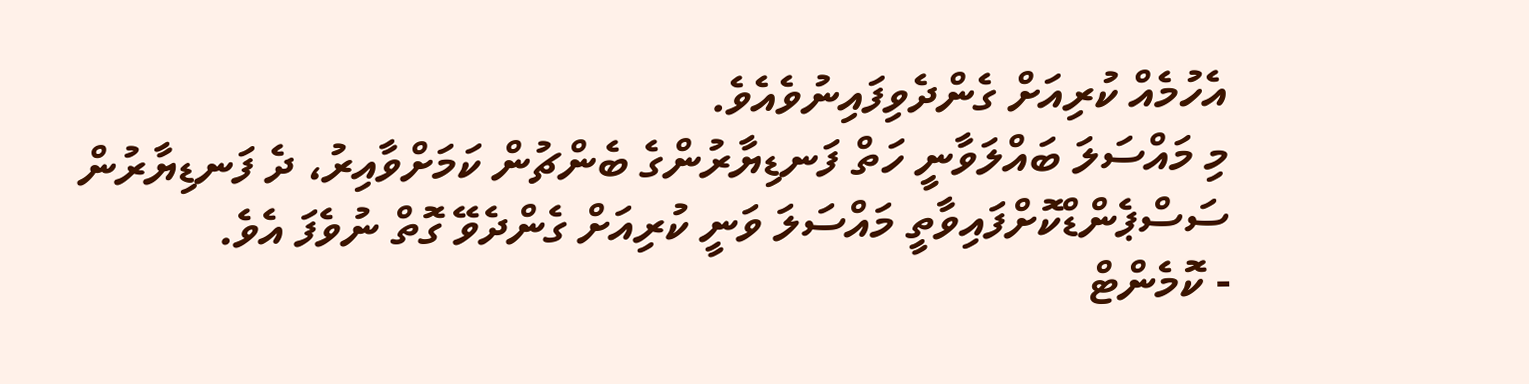އެހުމެއް ކުރިއަށް ގެންދެވިފައިނުވެއެވެ.
މި މައްސަލަ ބައްލަވާނީ ހަތް ފަނޑިޔާރުންގެ ބެންޗުން ކަމަށްވާއިރު، ދެ ފަނޑިޔާރުން ސަސްޕެންޑްކޮށްފައިވާތީ މައްސަލަ ވަނީ ކުރިއަށް ގެންދެވޭ ގޮތް ނުވެފަ އެވެ.
- ކޮމެންޓް